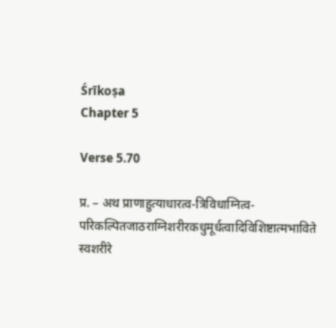Śrīkoṣa
Chapter 5

Verse 5.70

प्र. – अथ प्राणाहुत्याधारत्व-त्रिविधाग्नित्व-परिकल्पितजाठराग्निशरीरकधुमूर्धत्वादिविशिष्टात्मभाविते स्वशरीरे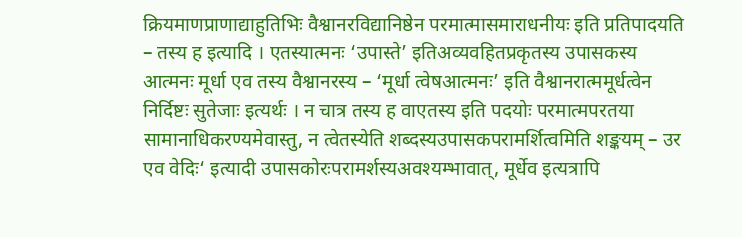क्रियमाणप्राणाद्याहुतिभिः वैश्वानरविद्यानिष्ठेन परमात्मासमाराधनीयः इति प्रतिपादयति – तस्य ह इत्यादि । एतस्यात्मनः ‘उपास्ते’ इतिअव्यवहितप्रकृतस्य उपासकस्य आत्मनः मूर्धा एव तस्य वैश्वानरस्य – ‘मूर्धा त्वेषआत्मनः’ इति वैश्वानरात्ममूर्धत्वेन निर्दिष्टः सुतेजाः इत्यर्थः । न चात्र तस्य ह वाएतस्य इति पदयोः परमात्मपरतया सामानाधिकरण्यमेवास्तु, न त्वेतस्येति शब्दस्यउपासकपरामर्शित्वमिति शङ्कयम् – उर एव वेदिः‘ इत्यादी उपासकोरःपरामर्शस्यअवश्यम्भावात्, मूर्धेव इत्यत्रापि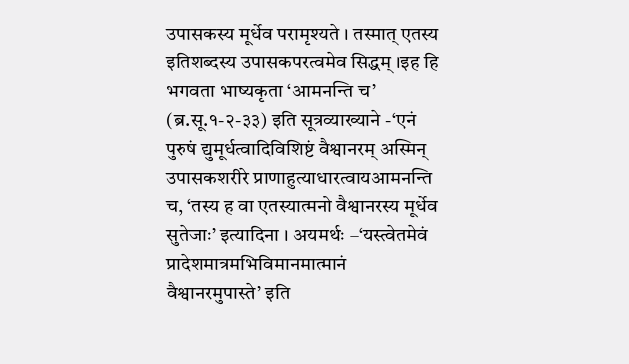उपासकस्य मूर्धेव परामृश्यते । तस्मात् एतस्य इतिशब्दस्य उपासकपरत्वमेव सिद्धम् ।इह हि भगवता भाष्यकृता ‘आमनन्ति च’ (ब्र.सू.१-२-३३) इति सूत्रव्याख्याने -‘एनं पुरुषं द्युमूर्धत्वादिविशिष्टं वैश्वानरम् अस्मिन् उपासकशरीरे प्राणाहुत्याधारत्वायआमनन्ति च, ‘तस्य ह वा एतस्यात्मनो वैश्वानरस्य मूर्धेव सुतेजाः’ इत्यादिना । अयमर्थः –‘यस्त्वेतमेवं प्रादेशमात्रमभिविमानमात्मानं वैश्वानरमुपास्ते’ इति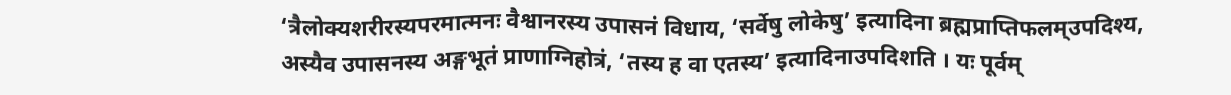‘त्रैलोक्यशरीरस्यपरमात्मनः वैश्वानरस्य उपासनं विधाय, ‘सर्वेषु लोकेषु’ इत्यादिना ब्रह्मप्राप्तिफलम्उपदिश्य, अस्यैव उपासनस्य अङ्गभूतं प्राणाग्निहोत्रं, ‘तस्य ह वा एतस्य’ इत्यादिनाउपदिशति । यः पूर्वम्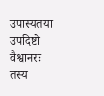उपास्यतया उपदिष्टो वैश्वानरः तस्य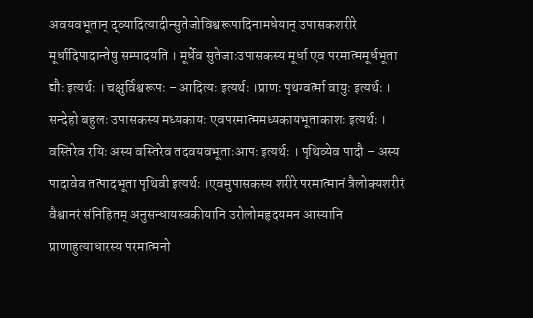अवयवभूतान् द्व्यादित्यादीन्सुतेजोविश्वरूपादिनामधेयान् उपासकशरीरे मूर्धादिपादान्तेषु सम्पादयति । मूर्धेव सुतेजाःउपासकस्य मूर्धा एव परमात्ममूर्धभूता द्यौः इत्यर्थः । चक्षुर्विश्वरूपः – आदित्यः इत्यर्थः ।प्राणः पृथग्वर्त्मा वायुः इत्यर्थः । सन्देहो बहुलः उपासकस्य मध्यकायः एवपरमात्ममध्यकायभूताकाशः इत्यर्थः । वस्तिरेव रयिः अस्य वस्तिरेव तदवयवभूताःआपः इत्यर्थः । पृथिव्येव पादौ – अस्य पादावेव तत्पादभूता पृथिवी इत्यर्थः ।एवमुपासकस्य शरीरे परमात्मानं त्रैलोक्यशरीरं वैश्वानरं संनिहितम् अनुसन्धायस्वकीयानि उरोलोमहृदयमन आस्यानि प्राणाहुत्याधारस्य परमात्मनो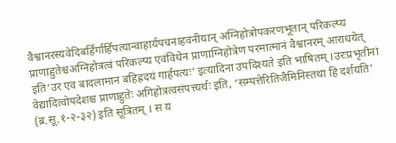वैश्वानरस्यवेदिबर्हिर्गार्हिपत्यान्वाहार्यपचनाहवनीयान् अग्निहोत्रोपकरणभूतान् परिकल्प्य प्राणाहुतेश्चअग्निहोत्रत्वं परिकल्प्य एवंविधेन प्राणाग्निहोत्रेण परमात्मानं वैश्वानरम् आराधयेत् इति‘उर एव बादलामान बहिह्रदयं गार्हपत्यः’ इत्यादिना उपदिश्यते इति भाषितम् ।उरःप्रभृतीनां वेद्यादित्वोपदेशश्च प्राणाहुतेः अगिहोत्रत्वसंपत्त्यर्थः इति, ‘सम्पत्तेरितिजैमिनिस्तथा हि दर्शयति’ (ब्र.सू.१-२-३२) इति सूत्रितम् । स य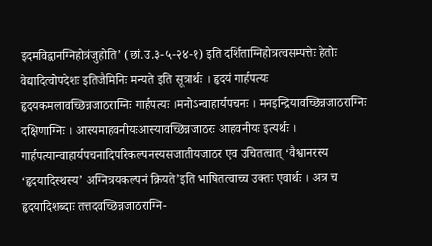इदमविद्वानग्निहोत्रंजुहोति’ (छां.उ.३-५-२४-१) इति दर्शिताग्निहोत्रत्वसम्पत्तेः हेतोः वेद्यादित्वोपदेशः इतिजैमिनिः मन्यते इति सूत्रार्थः । हृदयं गार्हपत्यः हृदयकमलावच्छिन्नजाठराग्निः गार्हपत्यः ।मनोऽन्वाहार्यपचनः । मनइन्द्रियावच्छिन्नजाठराग्निः दक्षिणाग्निः । आस्यमाहवनीयःआस्यावच्छिन्नजाठरः आहवनीयः इत्यर्थः । गार्हपत्यान्वाहार्यपचनादिपरिकल्पनस्यसजातीयजाठर एव उचितत्वात् ‘वैश्वानरस्य ‘हृदयादिस्थस्य’ अग्नित्रयकल्पनं क्रियते’इति भाषितत्वाच्च उक्तः एवार्थः । अत्र च हृदयादिशब्दाः तत्तदवच्छिन्नजाठराग्नि-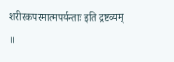शरीरकपरमात्मपर्यन्ताः इति द्रष्टव्यम् ॥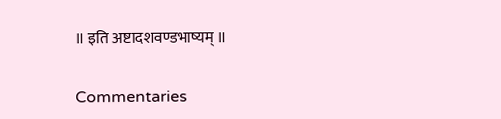॥ इति अष्टादशवण्डभाष्यम् ॥

Commentaries